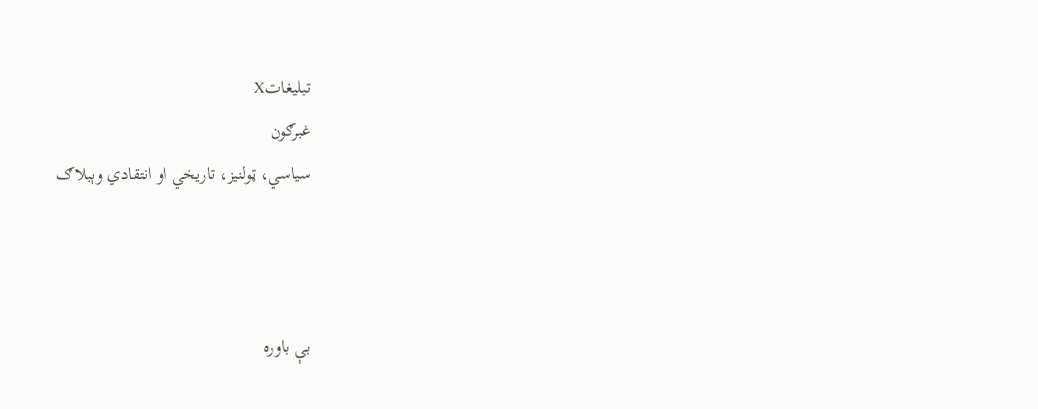تبليغاتX
غبرګون
سياسي، ټولنيز، تاريخي او انتقادي وېبلاګ



بې باوره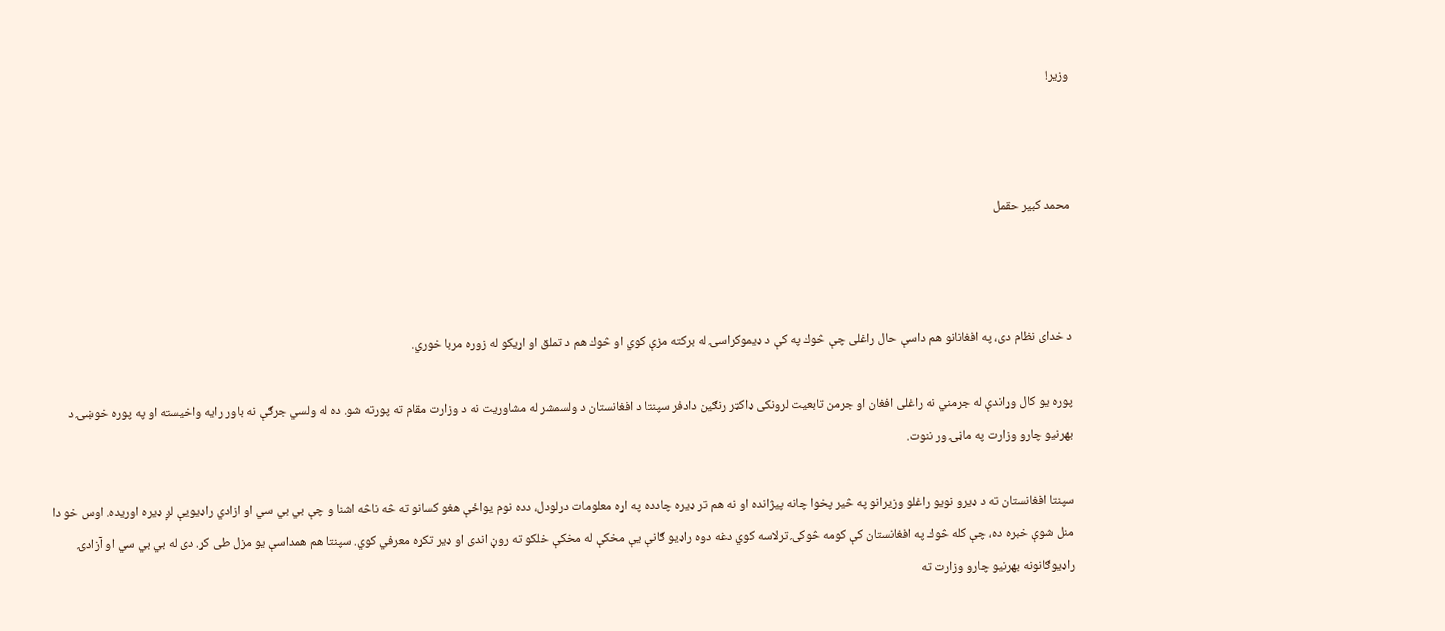وزير!



محمد كبير حقمل



د خداى نظام دى، په افغانانو هم داسې حال راغلى چې څوك په كې د ډيموكراسۍ له بركته مزې كوي او څوك هم د تملق او اړيكو له زوره مربا خوري.

پوره يو كال وړاندې له جرمني نه راغلى افغان او جرمن تابعيت لرونكى ډاكټر رنګين دادفر سپنتا د افغانستان د ولسمشر له مشاوريت نه د وزارت مقام ته پورته شو. ده له ولسي جرګې نه باور رايه واخيسته او په پوره خوښۍ د بهرنيو چارو وزارت په ماڼۍ ور ننوت.

سپنتا افغانستان ته د ډيرو نويو راغلو وزيرانو په څير پخوا چانه پيژانده او نه هم تر ډيره چادده په اړه معلومات درلودل، دده نوم يواځې هغو كسانو ته څه ناڅه اشنا و چې بي بي سي او ازادي راډيويې لږ ډيره اوريده. اوس خو دا منل شوې خبره ده، چې كله څوك په افغانستان كې كومه څوكۍ ترلاسه كوي دغه دوه راډيو ګانې يې مخكې له مخكې خلكو ته روڼ اندى او ډير تكړه معرفي كوي. سپنتا هم همداسې يو مزل طى كړ. دى له بي بي سي او آزادۍ راډيوګانونه بهرنيو چارو وزارت ته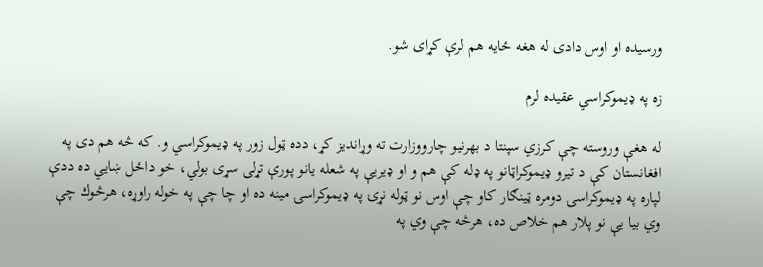ورسيده او اوس دادى له هغه ځايه هم لرې كړاى شو.

زه په ډيموكراسي عقيده لرم

له هغې وروسته چې كرزي سپنتا د بهرنيو چارووزارت ته وړانديز كړ، دده ټول زور په ډيموكراسي و. كه څه هم دى په افغانستان كې د تيرو ډيموكراټانو په ډله كې هم و او ډيريې په شعله يانو پورې تړلى سړى بولي، خو داځل ښايي ده ددې لپاره په ډيموكراسۍ دومره ټينګار كاو چې اوس نو ټوله نړۍ په ډيموكراسۍ مينه ده او چا چې په خوله راوړه، هرڅوك چې وي بيا يې نو پلار هم خلاص ده، هرڅه چې وي په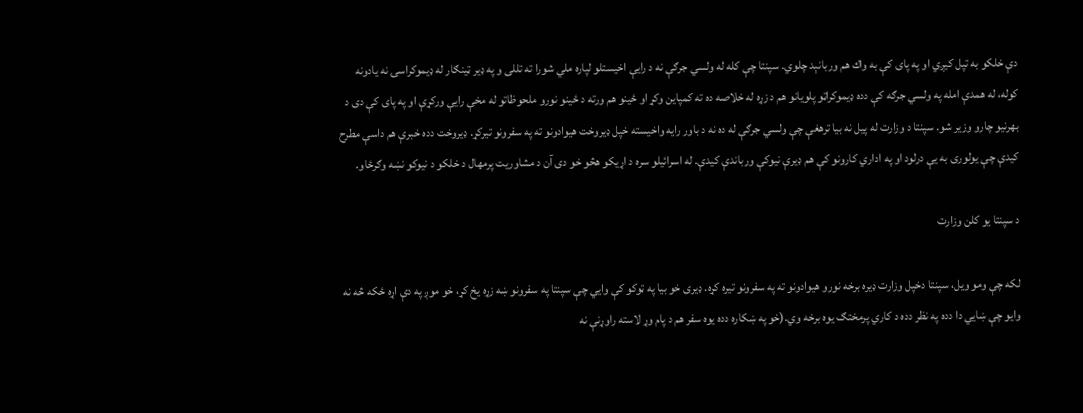دې خلكو به تپل كيږي او په پاى كې به واك هم وربانېد چلوي. سپنتا چې كله له ولسي جرګې نه د رايې اخيستلو لپاره ملي شورا ته تللى و په ډير ټينګار له ډيموكراسۍ نه يادونه كوله، له همدې امله په ولسي جرګه كې دده ډيموكراټو پلويانو هم د زړه له خلاصه ده ته كمپاين وكړ او ځينو هم ورته د ځينو نورو ملحوظاتو له مخې رايې وركړې او په پاى كې دى د بهرنيو چارو وزير شو. سپنتا د وزارت له پيل نه بيا ترهغې چې ولسي جرګې له ده نه د باور رايه واخيسته خپل ډيروخت هيوادونو ته په سفرونو تيركړ. ډيروخت دده خبرې هم داسې مطرح كيدې چې يولورى به يې درلود او په اداري كارونو كې هم ډيرې نيوكې ورباندې كيدې. له اسرائيلو سره د اړيكو هڅو خو دى آن د مشاوريت پرمهال د خلكو د نيوكو نښه وګرځاو.

د سپنتا يو كلن وزارت

لكه چې ومو ويل، سپنتا دخپل وزارت ډيره برخه نورو هيوادونو ته په سفرونو تيره كړه. ډيرى خو بيا په ټوكو كې وايي چې سپنتا په سفرونو ښه زړه يخ كړ، خو موږ په دې اړه ځكه څه نه وايو چې ښايي دا دده په نظر دده د كاري پرمختګ يوه برخه وي.(خو په ښكاره دده يوه سفر هم د پام وړ لاسته راوړنې نه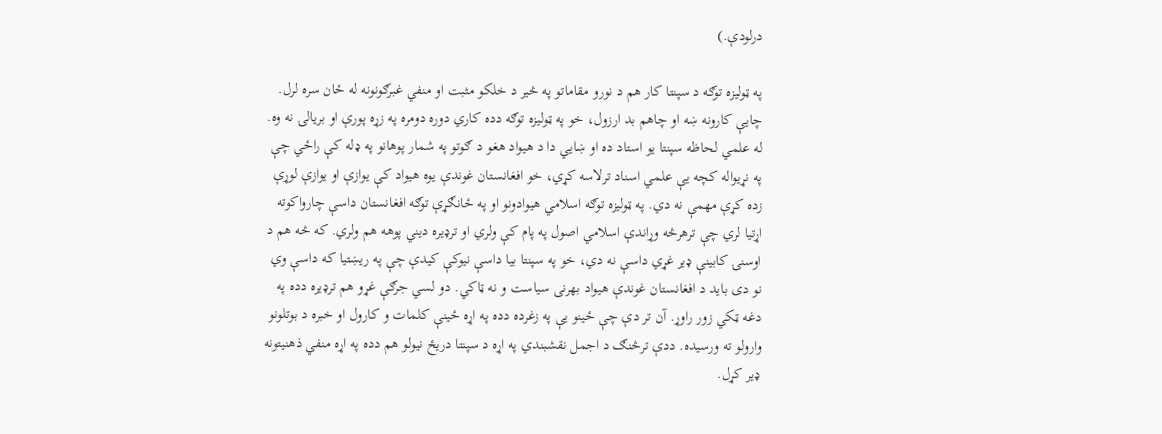درلودې.)

په ټوليزه توګه د سپنتا كار هم د نورو مقاماتو په څير د خلكو مثبت او منفي غبرګونونه له ځان سره لرل. چايې كارونه ښه او چاهم بد ارزول، خو په ټوليزه توګه دده كاري دوره دومره په زړه پورې او بريالۍ نه وه. له علمي لحاظه سپنتا يو استاد ده او ښايي دا د هيواد هغو د ګوتو په شمار پوهانو په ډله كې راځي چې په نړيواله كچه يې علمي اسناد ترلاسه كړي، خو افغانستان غوندې يوه هيواد كې يوازې او يوازې لوړې زده كړې مهمې نه دي. په ټوليزه توګه اسلامي هيوادونو او په ځانګړې توګه افغانستان داسې چارواكوته اړتيا لري چې ترهرڅه وړاندې اسلامي اصول په پام كې ولري او ترډيره ديني پوهه هم ولري. كه څه هم د اوسنۍ كابينې ډير غړي داسې نه دي، خو په سپنتا بيا داسې نيوكې كيدې چې په ريښتيا كه داسې وي نو دى بايد د افغانستان غوندې هيواد بهرنى سياست و نه ټاكي. دو لسي جرګې غړو هم ترډيره دده په دغه ټكي زور راوړ. آن تر دې چې ځينو يې په زغرده دده په اړه ځينې كلمات و كارول او خبره د بوتلونو وارولو ته ورسيده. ددې ترڅنګ د اجمل نقشبندي په اړه د سپنتا دريځ نيولو هم دده په اړه منفي ذهنيتونه ډير كړل.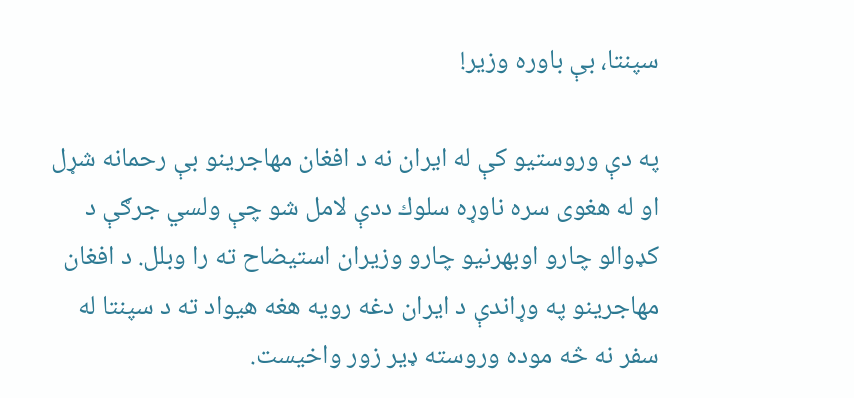سپنتا، بې باوره وزير!

په دې وروستيو كې له ايران نه د افغان مهاجرينو بې رحمانه شړل او له هغوى سره ناوړه سلوك ددې لامل شو چې ولسي جرګې د كډوالو چارو اوبهرنيو چارو وزيران استيضاح ته را وبلل. د افغان مهاجرينو په وړاندې د ايران دغه رويه هغه هيواد ته د سپنتا له سفر نه څه موده وروسته ډير زور واخيست.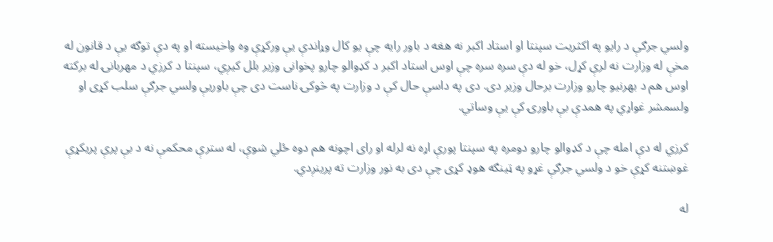ولسي جرګې د رايو په اكثريت سپنتا او استاد اكبر نه هغه د باور رايه چې يو كال وړاندې يې وركړې وه واخيسته او په دې توګه يې د قانون له مخې له وزارت نه لرې كړل، خو له دې سره سره چې اوس استاد اكبر د كډوالو چارو پخوانى وزير بلل كيږي، سپنتا د كرزي د مهربانۍ له بركته اوس هم د بهرنيو چارو وزارت برحال وزير دى. دى په داسې حال كې د وزارت په څوكۍ ناست دى چې باوريې ولسي جرګې سلب كړى او ولسمشر غواړي په همدې بې باورۍ كې يې وساتي.

كرزي له دې امله چې د كډوالو چارو دومره په سپنتا پورې اړه نه لرله او راى اچونه هم دوه ځلي شوې، له سترې محكمې نه د بې پرې پريكړې غوښتنه كړې خو د ولسي جرګې غړو په ټينګه هوډ كړى چې دى به نور وزارت ته پرينږدي.

له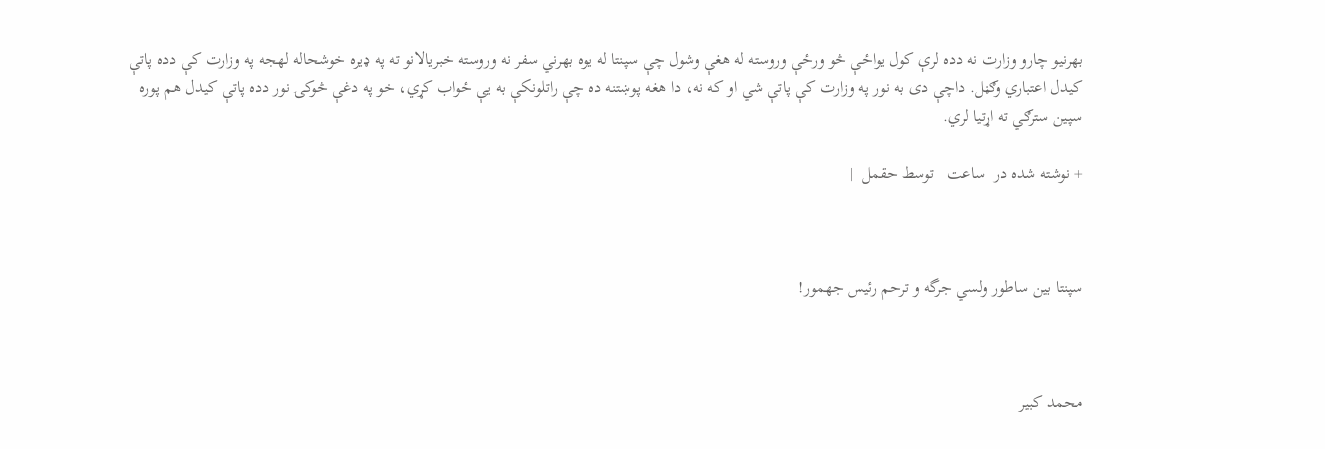بهرنيو چارو وزارت نه دده لرې كول يواځې څو ورځې وروسته له هغې وشول چې سپنتا له يوه بهرني سفر نه وروسته خبريالانو ته په ډيره خوشحاله لهجه په وزارت كې دده پاتې كيدل اعتباري وګڼل. داچې دى به نور په وزارت كې پاتې شي او كه نه، دا هغه پوښتنه ده چې راتلونكې به يې ځواب كړي، خو په دغې څوكۍ نور دده پاتې كيدل هم پوره سپين سترګي ته اړتيا لري.

+ نوشته شده در  ساعت   توسط حقمل  |



سپنتا بين ساطور ولسي جرگه و ترحم رئيس جهمور!



محمد كبير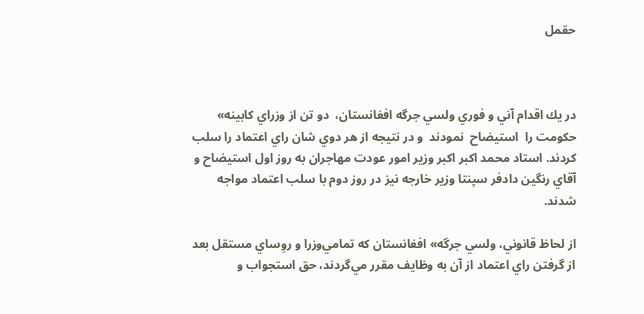حقمل



در يك اقدام آني و فوري ولسي جرگه افغانستان،  دو تن از وزراي كابينه» حكومت را  استيضاح  نمودند  و در نتيجه از هر دوي شان راي اعتماد را سلب كردند. استاد محمد اكبر اكبر وزير امور عودت مهاجران به روز اول استيضاح و آقاي رنگين دادفر سپنتا وزير خارجه نيز در روز دوم با سلب اعتماد مواجه شدند.

از لحاظ قانوني، ولسي جرگه» افغانستان كه تمامي‌وزرا و روِساي مستقل بعد از گرفتن راي اعتماد از آن به وظايف مقرر مي‌گردند، حق استجواب و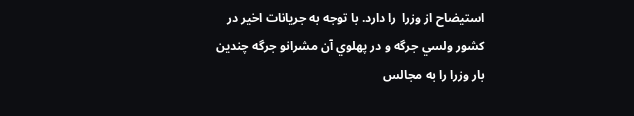استيضاح از وزرا  را دارد. با توجه به جريانات اخير در كشور ولسي جرگه و در پهلوي آن مشرانو جرگه چندين بار وزرا را به مجالس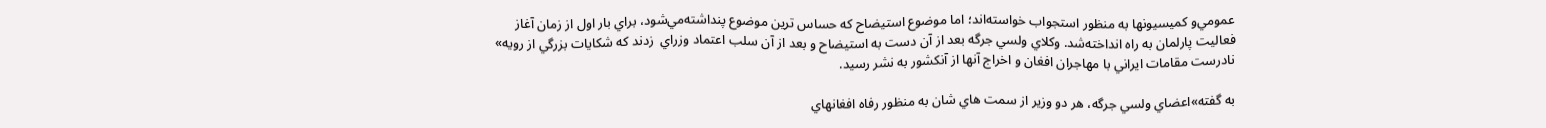عمومي‌و كميسيونها به منظور استجواب خواسته‌اند؛ اما موضوع استيضاح كه حساس ترين موضوع پنداشته‌مي‌شود، براي بار اول از زمان آغاز فعاليت پارلمان به راه انداخته‌شد. وكلاي ولسي جرگه بعد از آن دست به استيضاح و بعد از آن سلب اعتماد وزراي  زدند كه شكايات بزرگي از رويه» نادرست مقامات ايراني با مهاجران افغان و اخراج آنها از آنكشور به نشر رسيد.

به گفته»اعضاي ولسي جرگه، هر دو وزير از سمت هاي شان به منظور رفاه افغانهاي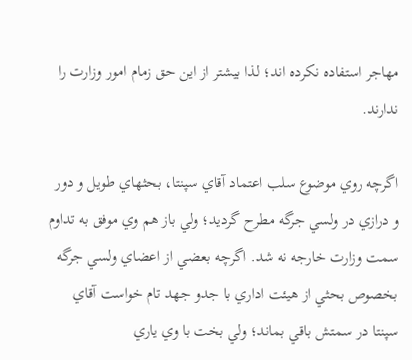مهاجر استفاده نكرده اند؛ لذا بيشتر از اين حق زمام امور وزارت را ندارند.

اگرچه روي موضوع سلب اعتماد آقاي سپنتا، بحثهاي طويل و دور و درازي در ولسي جرگه مطرح گرديد؛ ولي باز هم وي موفق به تداوم سمت وزارت خارجه نه شد. اگرچه بعضي از اعضاي ولسي جرگه بخصوص بحثي از هيئت اداري با جدو جهد تام خواست آقاي سپنتا در سمتش باقي بماند؛ ولي بخت با وي ياري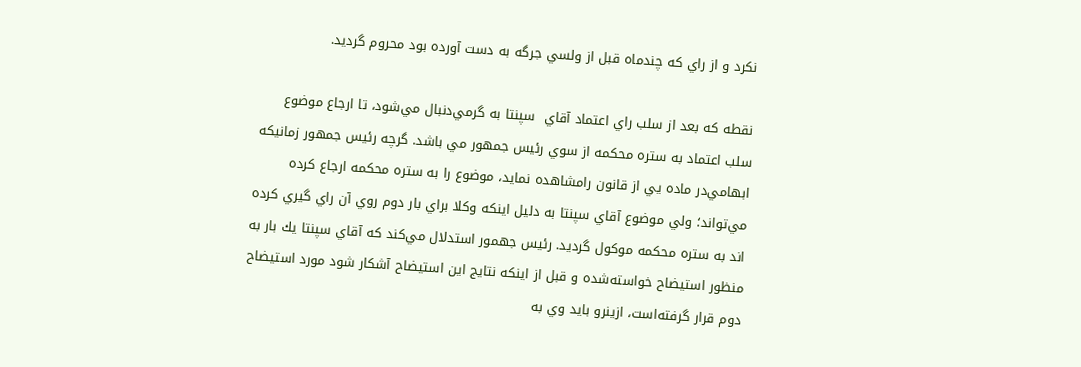نكرد و از راي كه چندماه قبل از ولسي جرگه به دست آورده بود محروم گرديد.

نقطه كه بعد از سلب راي اعتماد آقاي  سپنتا به گرمي‌دنبال مي‌شود، تا ارجاع موضوع سلب اعتماد به ستره محكمه از سوي رئيس جمهور مي باشد. گرچه رئيس جمهور زمانيكه ابهامي‌در ماده يي از قانون رامشاهده نمايد، موضوع را به ستره محكمه ارجاع كرده مي‌تواند؛ ولي موضوع آقاي سپنتا به دليل اينكه وكلا براي بار دوم روي آن راي گيري كرده اند به ستره محكمه موكول گرديد. رئيس جهمور استدلال مي‌كند كه آقاي سپنتا يك بار به منظور استيضاح خواسته‌شده و قبل از اينكه نتايج اين استيضاح آشكار شود مورد استيضاح دوم قرار گرفته‌است، ازينرو بايد وي به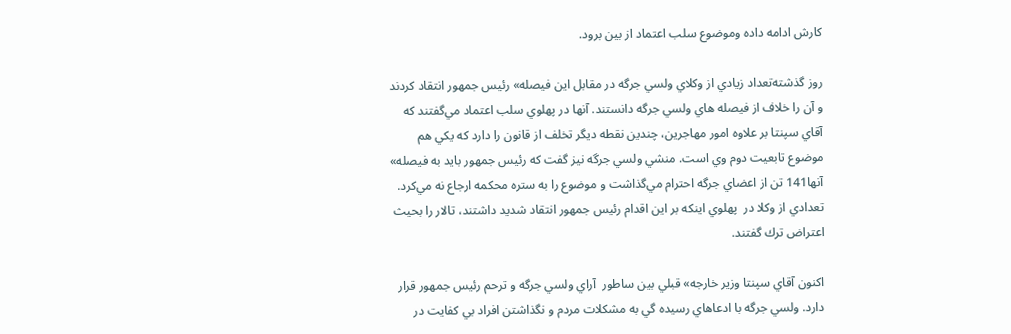كارش ادامه داده وموضوع سلب اعتماد از بين برود.

روز گذشته‌تعداد زيادي از وكلاي ولسي جرگه در مقابل اين فيصله» رئيس جمهور انتقاد كردند و آن را خلاف از فيصله هاي ولسي جرگه دانستند. آنها در پهلوي سلب اعتماد مي‌گفتند كه آقاي سپنتا بر علاوه‌ امور مهاجرين، چندين نقطه ديگر تخلف از قانون را دارد كه يكي هم موضوع تابعيت دوم وي است. منشي ولسي جرگه نيز گفت كه رئيس جمهور بايد به فيصله» آنها141 تن از اعضاي جرگه احترام مي‌گذاشت و موضوع را به ستره محكمه ارجاع نه مي‌كرد. تعدادي از وكلا در  پهلوي اينكه بر اين اقدام رئيس جمهور انتقاد شديد داشتند، تالار را بحيث اعتراض ترك گفتند.

اكنون آقاي سپنتا وزير خارجه» قبلي بين ساطور  آراي ولسي جرگه و ترحم رئيس جمهور قرار دارد. ولسي جرگه با ادعاهاي رسيده گي به مشكلات مردم و نگذاشتن افراد بي كفايت در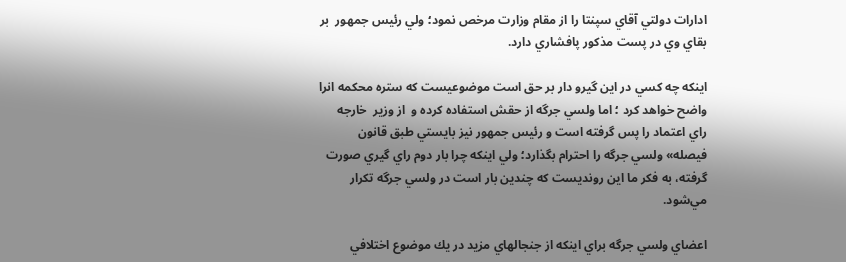ادارات دولتي آقاي سپنتا را از مقام وزارت مرخص نمود؛ ولي رئيس جمهور  بر بقاي وي در پست مذكور پافشاري دارد.

اينكه چه كسي در اين گيرو دار بر حق است موضوعيست كه ستره محكمه انرا واضح خواهد كرد ؛ اما ولسي جرگه از حقش استفاده كرده و  از وزير  خارجه راي اعتماد را پس گرفته‌ است و رئيس جمهور نيز بايستي طبق قانون فيصله» ولسي جرگه را احترام بگذارد؛ ولي اينكه چرا بار دوم راي گيري صورت گرفته، به فكر ما اين رونديست كه چندين بار است در ولسي جرگه تكرار مي‌شود.

اعضاي ولسي جرگه براي اينكه از جنجالهاي مزيد در يك موضوع اختلافي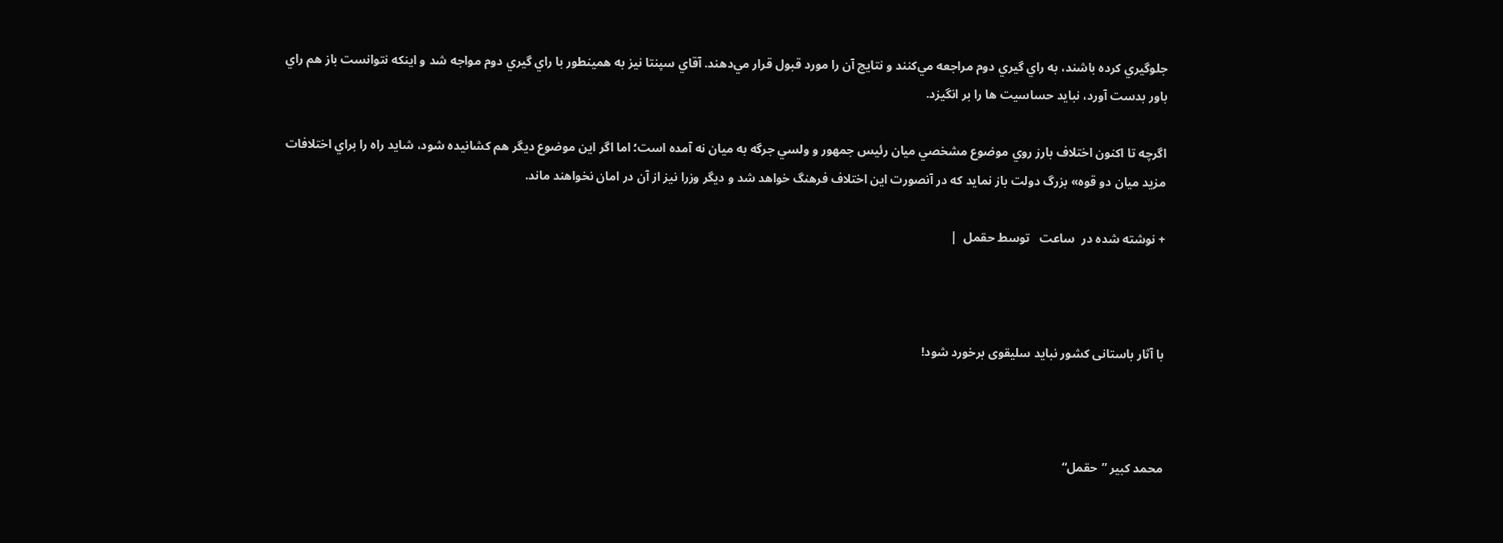جلوگيري كرده باشند، به راي گيري دوم مراجعه مي‌كنند و نتايج آن را مورد قبول قرار مي‌دهند. آقاي سپنتا نيز به همينطور با راي گيري دوم مواجه شد و اينكه نتوانست باز هم راي باور بدست آورد، نبايد حساسيت ها را بر انگيزد.

اگرچه تا اكنون اختلاف بارز روي موضوع مشخصي ميان رئيس جمهور و ولسي جرگه به ميان نه آمده است؛ اما اگر اين موضوع ديگر هم كشانيده شود، شايد راه را براي اختلافات مزيد ميان دو قوه» بزرگ دولت باز نمايد كه در آنصورت اين اختلاف فرهنگ خواهد شد و ديگر وزرا نيز از آن در امان نخواهند ماند.

+ نوشته شده در  ساعت   توسط حقمل  |



با آثار باستانی کشور نبايد سليقوی برخورد شود!



محمد كبير ”حقمل“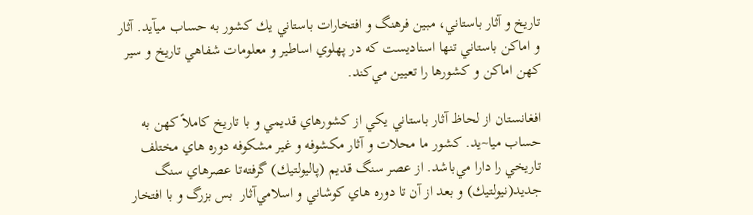تاريخ و آثار باستاني، مبين فرهنگ و افتخارات باستاني يك كشور به حساب ميآيد. آثار و اماكن باستاني تنها اسناديست كه در پهلوي اساطير و معلومات شفاهي تاريخ و سير كهن اماكن و كشورها را تعيين مي‌كند.

افغانستان از لحاظ آثار باستاني يكي از كشورهاي قديمي و با تاريخ كاملاً كهن به حساب ميا~يد. كشور ما محلات و آثار مكشوفه و غير مشكوفه‌ دوره هاي مختلف تاريخي را دارا مي‌باشد. از عصر سنگ قديم (پاليولتيك) گرفته‌تا عصرهاي سنگ جديد(نيولتيك) و بعد از آن تا دوره هاي كوشاني و اسلامي‌آثار  بس بزرگ و با افتخار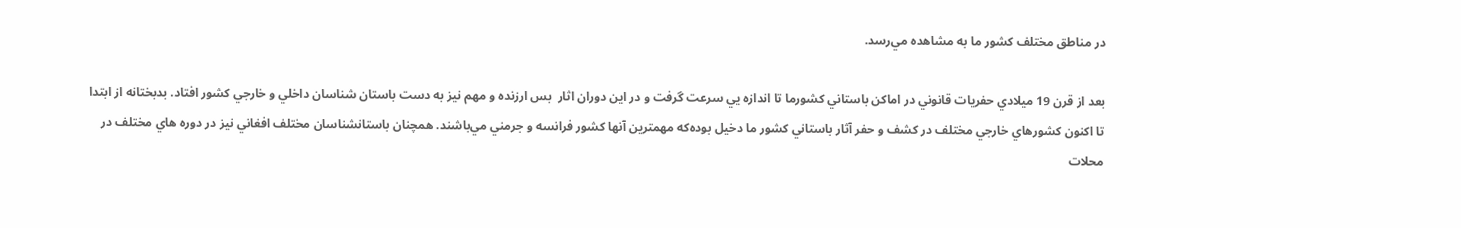در مناطق مختلف كشور ما به مشاهده مي‌رسد.

بعد از قرن 19 ميلادي حفريات قانوني در اماكن باستاني كشورما تا اندازه يي سرعت گرفت و در اين دوران اثار  بس ارزنده و مهم نيز به دست باستان شناسان داخلي و خارجي كشور افتاد. بدبختانه از ابتدا تا اكنون كشورهاي خارجي مختلف در كشف و حفر آثار باستاني كشور ما دخيل بوده‌كه مهمترين آنها كشور فرانسه و جرمني مي‌باشند. همچنان باستانشناسان مختلف افغاني نيز در دوره هاي مختلف در محلات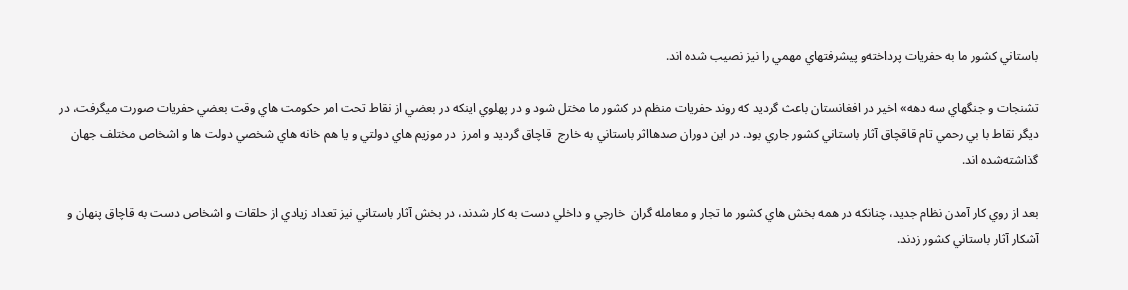باستاني كشور ما به حفريات پرداخته‌و پيشرفتهاي مهمي را نيز نصيب شده اند.

تشنجات و جنگهاي سه دهه» اخير در افغانستان باعث گرديد كه روند حفريات منظم در كشور ما مختل شود و در پهلوي اينكه در بعضي از نقاط تحت امر حكومت هاي وقت بعضي حفريات صورت ميگرفت، در ديگر نقاط با بي رحمي تام قاقچاق آثار باستاني كشور جاري بود. در اين دوران صدها‌اثر باستاني به خارج  قاچاق گرديد و امرز  در موزيم هاي دولتي و يا هم خانه هاي شخصي دولت ها و اشخاص مختلف جهان گذاشته‌شده اند.

بعد از روي كار آمدن نظام جديد، چنانكه در همه بخش هاي كشور ما تجار و معامله گران  خارجي و داخلي دست به كار شدند، در بخش آثار باستاني نيز تعداد زيادي از حلقات و اشخاص دست به قاچاق پنهان و آشكار آثار باستاني كشور زدند.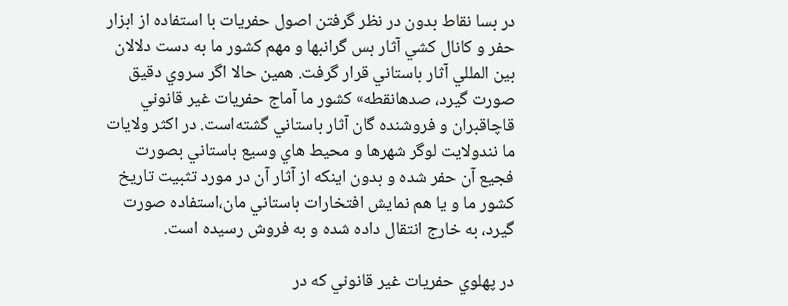در بسا نقاط بدون در نظر گرفتن اصول حفريات با استفاده از ابزار حفر و كانال كشي آثار بس گرانبها و مهم كشور ما به دست دلالان بين المللي آثار باستاني قرار گرفت. همين حالا اگر سروي دقيق صورت گيرد، صدها‌نقطه» كشور ما آماج حفريات غير قانوني قاچاقبران و فروشنده گان آثار باستاني گشته‌است. در اكثر ولايات ما نندولايت لوگر شهرها و محيط هاي وسيع باستاني بصورت فجيع آن حفر شده و بدون اينكه از آثار آن در مورد تثبيت تاريخ كشور ما و يا هم نمايش افتخارات باستاني مان،استفاده صورت گيرد، به خارج انتقال داده شده و به فروش رسيده است.

در پهلوي حفريات غير قانوني كه در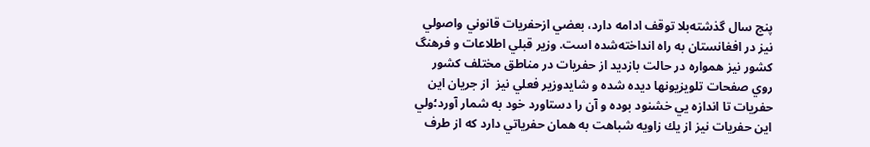پنج سال گذشته‌بلا توقف ادامه دارد، بعضي ازحفريات قانوني واصولي نيز در افغانستان به راه انداخته‌شده است. وزير قبلي اطلاعات و فرهنگ كشور نيز همواره در حالت بازديد از حفريات در مناطق مختلف كشور روي صفحات تلويزيونها ديده شده و شايدوزير فعلي نيز  از جريان اين حفريات تا اندازه يي خشنود بوده و آن را دستاورد خود به شمار آورد؛‌ولي اين حفريات نيز از يك زاويه شباهت به همان حفرياتي دارد كه از طرف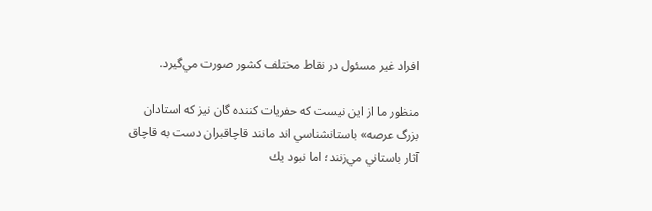افراد غير مسئول در نقاط مختلف كشور صورت مي‌گيرد.

منظور ما از اين نيست كه حفريات كننده گان نيز كه استادان بزرگ عرصه» باستانشناسي اند مانند قاچاقبران دست به قاچاق آثار باستاني مي‌زنند؛ اما نبود يك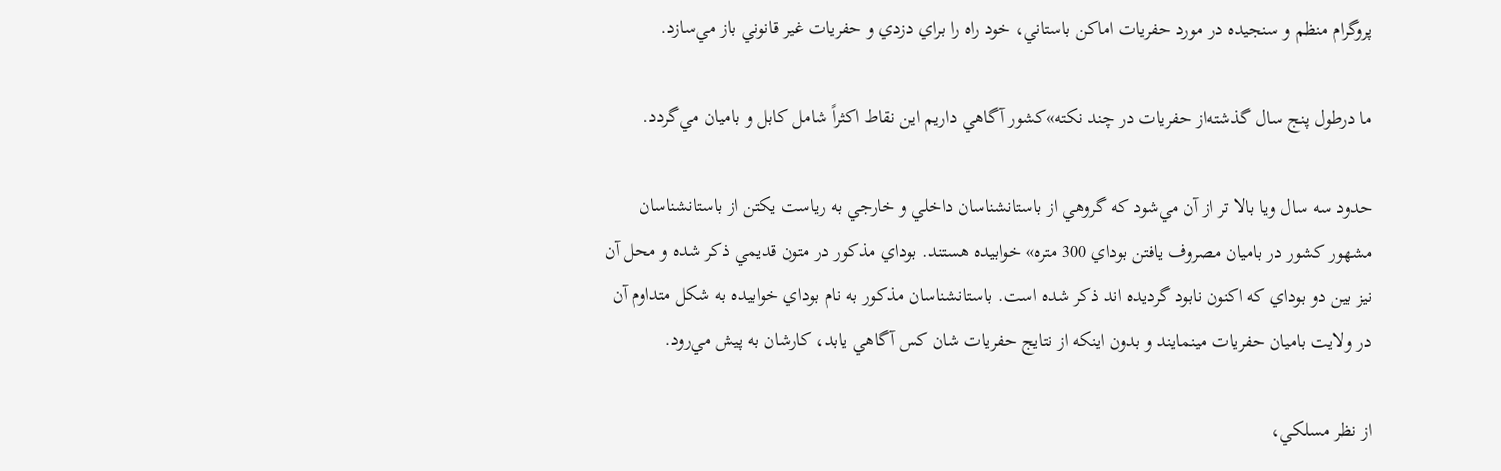پروگرام منظم و سنجيده در مورد حفريات اماكن باستاني، خود راه را براي دزدي و حفريات غير قانوني باز مي‌سازد.

ما درطول پنج سال گذشته‌از حفريات در چند نكته»كشور آگاهي داريم اين نقاط اكثراً شامل كابل و باميان مي‌گردد.

حدود سه سال ويا بالا تر از آن مي‌شود كه گروهي از باستانشناسان داخلي و خارجي به رياست يكتن از باستانشناسان مشهور كشور در باميان مصروف يافتن بوداي 300 متره» خوابيده هستند. بوداي مذكور در متون قديمي ذكر شده و محل آن نيز بين دو بوداي كه اكنون نابود گرديده اند ذكر شده است. باستانشناسان مذكور به نام بوداي خوابيده به شكل متداوم آن در ولايت باميان حفريات مينمايند و بدون اينكه از نتايج حفريات شان كس آگاهي يابد، كارشان به پيش مي‌رود.

از نظر مسلكي،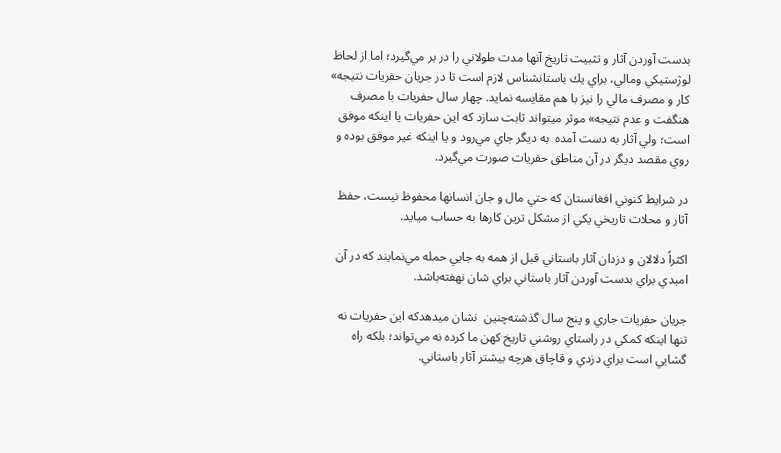بدست آوردن آثار و تثبيت تاريخ آنها مدت طولاني را در بر مي‌گيرد؛ اما از لحاظ لوژستيكي ومالي، براي يك باستانشناس لازم است تا در جريان حفريات نتيجه» كار و مصرف مالي را نيز با هم مقايسه نمايد. چهار سال حفريات با مصرف هنگفت و عدم نتيجه» موثر ميتواند ثابت سازد كه اين حفريات يا اينكه موفق است؛ ولي آثار به دست آمده  به ديگر جاي مي‌رود و يا اينكه غير موفق بوده و روي مقصد ديگر در آن مناطق حفريات صورت مي‌گيرد.

در شرايط كنوني افغانستان كه حتي مال و جان انسانها محفوظ نيست، حفظ آثار و محلات تاريخي يكي از مشكل ترين كارها به حساب ميايد.

اكثراً دلالان و دزدان آثار باستاني قبل از همه به جايي حمله مي‌نمايند كه در آن اميدي براي بدست آوردن آثار باستاني براي شان نهفته‌باشد.

جريان حفريات جاري و پنج سال گذشته‌چنين  نشان ميدهد‌كه اين حفريات نه تنها اينكه كمكي در راستاي روشني تاريخ كهن ما كرده نه مي‌تواند؛ بلكه راه گشايي است براي دزدي و قاچاق هرچه بيشتر آثار باستاني.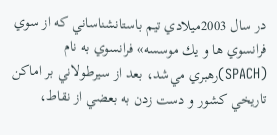در ‌‌سال 2003ميلادي تيم باستانشناساني كه از سوي فرانسوي ها و يك موسسه» فرانسوي به نام (SPACH)رهبري‌ مي‌شد، بعد از سيرطولاني بر اماكن تاريخي كشور و دست زدن به بعضي از نقاط،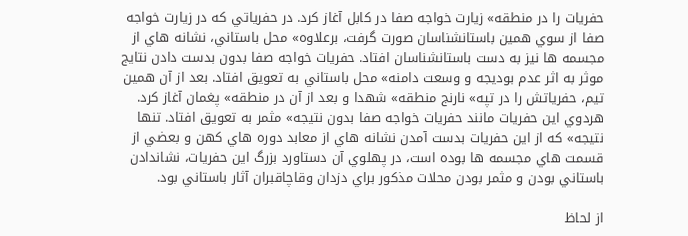حفريات را در منطقه» زيارت خواجه صفا در كابل آغاز كرد. در حفرياتي كه در زيارت خواجه صفا از سوي همين باستانشناسان صورت گرفت، برعلاوه» محل باستاني، نشانه هاي از مجسمه ها نيز به دست باستانشناسان افتاد. حفريات خواجه صفا بدون بدست دادن نتايج موثر به اثر عدم بوديجه و وسعت دامنه» محل باستاني به تعويق افتاد. بعد از آن همين تيم، حفرياتش را در تپه» نارنج منطقه» شهدا و بعد از آن در منطقه» پغمان آغاز كرد. هردوي اين حفريات مانند حفريات خواجه صفا بدون نتيجه» مثمر به تعويق افتاد. تنها نتيجه» كه از اين حفريات بدست آمدن نشانه هاي از معابد دوره هاي كهن و بعضي از قسمت هاي مجسمه ها بوده است، در پهلوي آن دستاورد بزرگ اين حفريات، نشاندادن باستاني بودن و مثمر بودن محلات مذكور براي دزدان وقاچاقبران آثار باستاني بود.

از لحاظ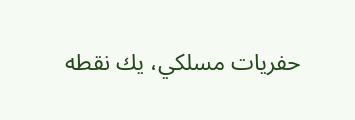حفريات مسلكي، يك نقطه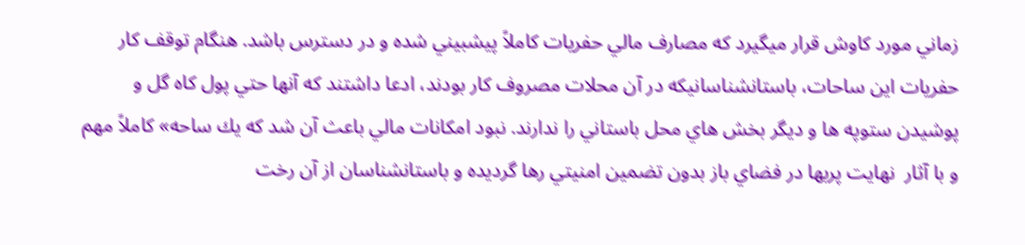زماني مورد كاوش قرار ميگيرد كه مصارف مالي حفريات كاملاً پيشبيني شده و در دسترس باشد. هنگام توقف كار حفريات اين ساحات، باستانشناسانيكه در آن محلات مصروف كار بودند، ادعا داشتند كه آنها حتي پول كاه گل و پوشيدن ستوپه ها و ديگر بخش هاي محل باستاني را ندارند. نبود امكانات مالي باعث آن شد كه يك ساحه» كاملاً مهم و با آثار  نهايت پربها در فضاي باز بدون تضمين امنيتي رها گرديده و باستانشناسان از آن رخت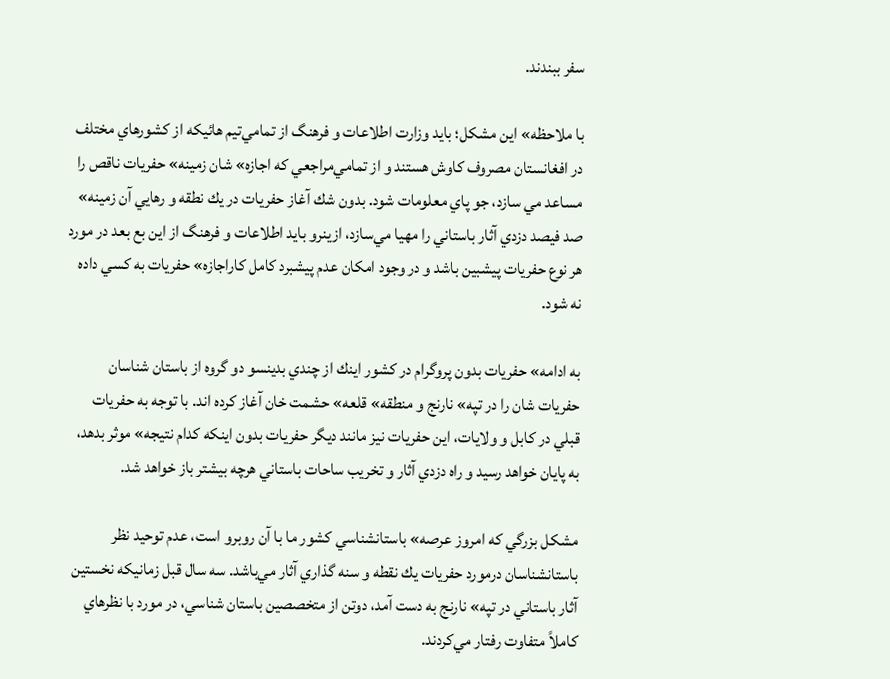سفر ببندند.

با ملاحظه» اين مشكل؛ بايد وزارت اطلاعات و فرهنگ از تمامي‌تيم هائيكه از كشورهاي مختلف در افغانستان مصروف كاوش هستند و از تمامي‌مراجعي كه اجازه» شان زمينه» حفريات ناقص را مساعد مي سازد، جو پاي معلومات شود. بدون شك آغاز حفريات در يك نطقه و رهايي آن زمينه» صد فيصد دزدي آثار باستاني را مهيا مي‌سازد، ازينرو بايد اطلاعات و فرهنگ از اين بع بعد در مورد هر نوع حفريات پيشبين باشد و در وجود امكان عدم پيشبرد كامل كاراجازه» حفريات به كسي داده نه شود.

به ادامه» حفريات بدون پروگرام در كشور اينك از چندي بدينسو دو گروه از باستان شناسان حفريات شان را در تپه» نارنج و منطقه» قلعه» حشمت خان آغاز كرده اند. با توجه به حفريات قبلي در كابل و ولايات، اين حفريات نيز مانند ديگر حفريات بدون اينكه كدام نتيجه» موثر بدهد، به پايان خواهد رسيد و راه دزدي آثار و تخريب ساحات باستاني هرچه بيشتر باز خواهد شد.

مشكل بزرگي كه امروز عرصه» باستانشناسي كشور ما با آن روبرو است، عدم توحيد نظر  باستانشناسان درمورد حفريات يك نقطه و سنه گذاري آثار مي‌باشد. سه سال قبل زمانيكه نخستين آثار باستاني در تپه» نارنج به دست آمد، دوتن از متخصصين باستان شناسي، در مورد با نظرهاي كاملاً متفاوت رفتار مي‌كردند.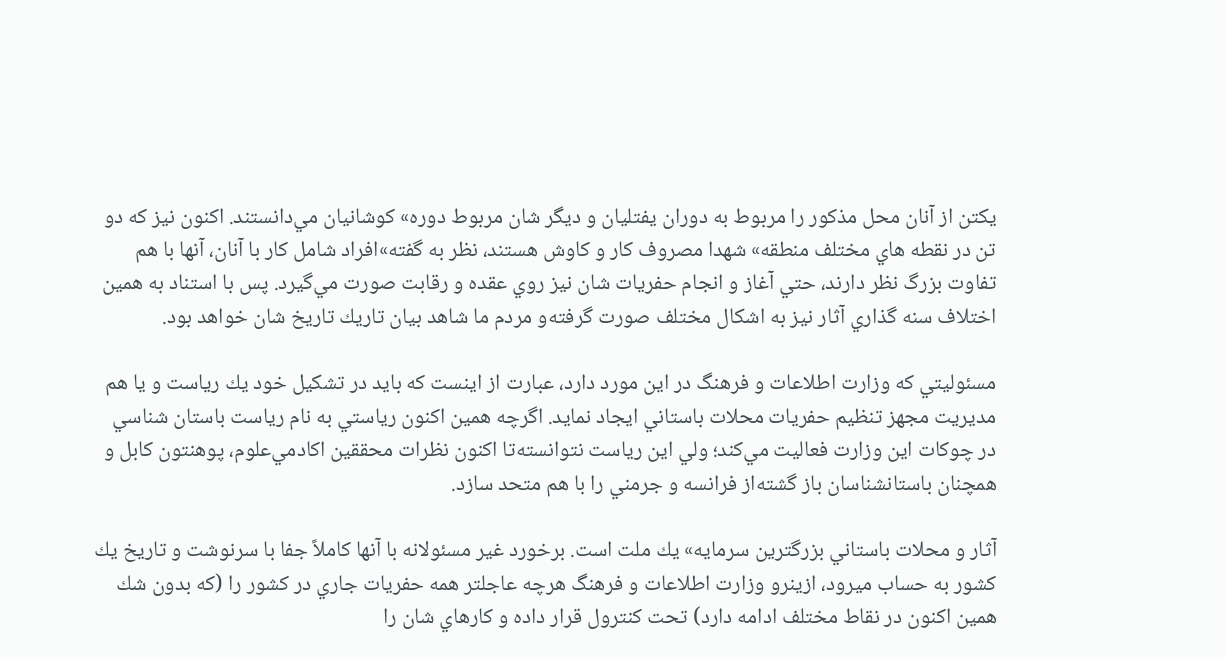يكتن از آنان محل مذكور را مربوط به دوران يفتليان و ديگر شان مربوط دوره» كوشانيان مي‌دانستند. اكنون نيز كه دو تن در نقطه هاي مختلف منطقه» شهدا مصروف كار و كاوش هستند، نظر به گفته»افراد شامل كار با آنان، آنها با هم تفاوت بزرگ نظر دارند، حتي آغاز و انجام حفريات شان نيز روي عقده و رقابت صورت مي‌گيرد. پس با استناد به همين اختلاف سنه گذاري آثار نيز به اشكال مختلف صورت گرفته‌و مردم ما شاهد بيان تاريك تاريخ شان خواهد بود.

مسئوليتي كه وزارت اطلاعات و فرهنگ در اين مورد دارد، عبارت از اينست كه بايد در تشكيل خود يك رياست و يا هم مديريت مجهز تنظيم حفريات محلات باستاني ايجاد نمايد. اگرچه همين اكنون رياستي به نام رياست باستان شناسي در چوكات اين وزارت فعاليت مي‌كند؛ ولي اين رياست نتوانسته‌تا اكنون نظرات محققين اكادمي‌علوم، پوهنتون كابل و همچنان باستانشناسان باز گشته‌از فرانسه و جرمني را با هم متحد سازد.

آثار و محلات باستاني بزرگترين سرمايه» يك ملت است. برخورد غير مسئولانه با آنها كاملاً جفا با سرنوشت و تاريخ يك كشور به حساب ميرود، ازينرو وزارت اطلاعات و فرهنگ هرچه عاجلتر همه حفريات جاري در كشور را (كه بدون شك همين اكنون در نقاط مختلف ادامه دارد) تحت كنترول قرار داده و كارهاي شان را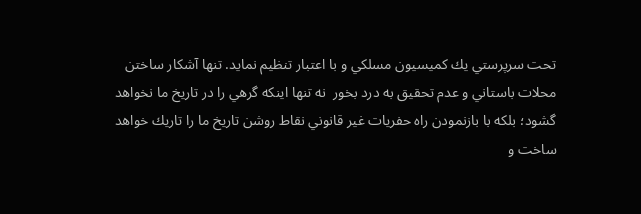تحت سرپرستي يك كميسيون مسلكي و با اعتبار تنظيم نمايد. تنها آشكار ساختن محلات باستاني و عدم تحقيق به درد بخور  نه تنها اينكه گرهي را در تاريخ ما نخواهد گشود؛ بلكه با بازنمودن راه حفريات غير قانوني نقاط روشن تاريخ ما را تاريك خواهد ساخت و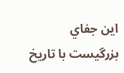اين جفاي بزرگيست با تاريخ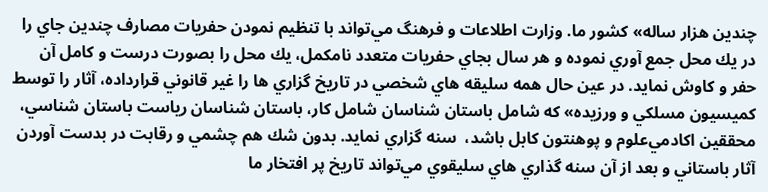چندين هزار ساله» كشور ما. وزارت اطلاعات و فرهنگ مي‌تواند با تنظيم نمودن حفريات مصارف چندين جاي را در يك محل جمع آوري نموده و هر سال بجاي حفريات متعدد نامكمل، يك محل را بصورت درست و كامل آن حفر و كاوش نمايد. در عين حال همه سليقه هاي شخصي در تاريخ گزاري ها را غير قانوني قرارداده، آثار را توسط كميسيون مسلكي و ورزيده» كه شامل باستان شناسان شامل كار، باستان شناسان رياست باستان شناسي، محققين اكادمي‌علوم و پوهنتون كابل باشد،  سنه گزاري نمايد. بدون شك هم چشمي و رقابت در بدست آوردن آثار باستاني و بعد از آن سنه گذاري هاي سليقوي مي‌تواند تاريخ پر افتخار ما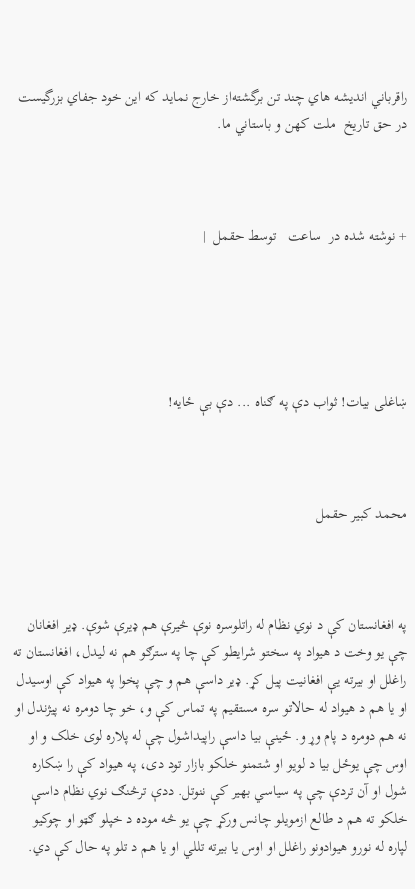راقرباني انديشه هاي چند تن برگشته‌از خارج نمايد كه اين خود جفاي بزرگيست در حق تاريخ  ملت كهن و باستاني ما.



+ نوشته شده در  ساعت   توسط حقمل  |





ښاغلى بيات! ثواب دې په ګناه ... دې بې ځايه!



محمد کبير حقمل



په افغانستان کې د نوي نظام له راتلوسره نوې څيرې هم ډيرې شوې. ډير افغانان چې يو وخت د هيواد په سختو شرايطو کې چا په سترګو هم نه ليدل، افغانستان ته راغلل او بيرته يې افغانيت پيل کړ. ډير داسې هم و چې پخوا په هيواد کې اوسيدل او يا هم د هيواد له حالاتو سره مستقيم په تماس کې و، خو چا دومره نه پيژندل او نه هم دومره د پام وړ و. ځينې بيا داسې راپيداشول چې له پلاره لوى خلک و او اوس چې يوځل بيا د لويو او شتمنو خلکو بازار تود دى، په هيواد کې را ښکاره شول او آن تردې چې په سياسي بهير کې ننوتل. ددې ترڅنګ نوي نظام داسې خلکو ته هم د طالع ازمويلو چانس ورکړ چې يو څه موده د خپلو ګټو او چوکيو لپاره له نورو هيوادونو راغلل او اوس يا بيرته تللي او يا هم د تلو په حال کې دي.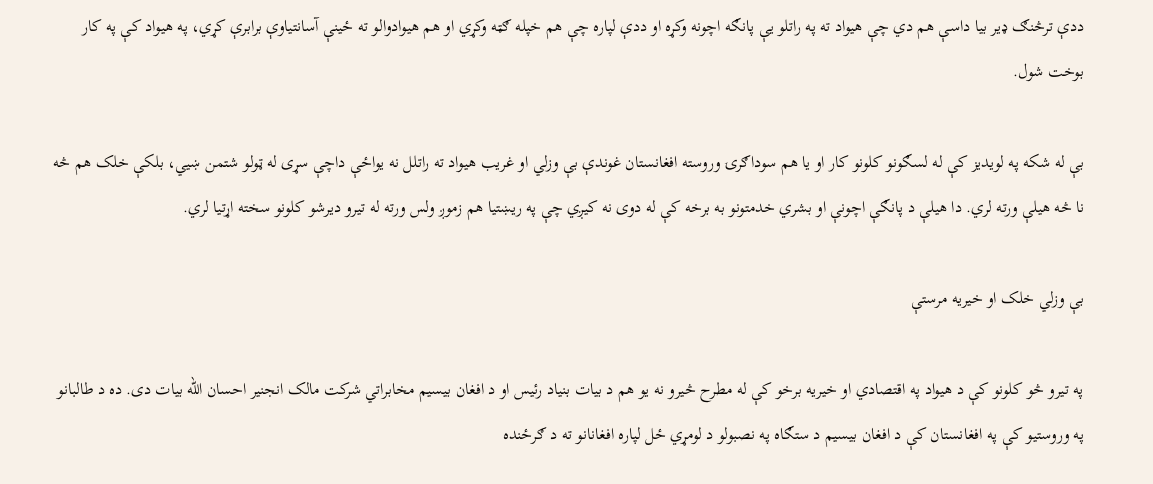ددې ترڅنګ ډير بيا داسې هم دي چې هيواد ته په راتلو يې پانګه اچونه وکړه او ددې لپاره چې هم خپله ګټه وکړي او هم هيوادوالو ته ځينې آسانتياوې برابرې کړي، په هيواد کې په کار بوخت شول.

بې له شکه په لويديز کې له لسګونو کلونو کار او يا هم سوداګرۍ وروسته افغانستان غوندې بې وزلي او غريب هيواد ته راتلل نه يواځې داچې سړى له ټولو شتمن ښيي، بلکې خلک هم څه نا څه هيلې ورته لري. دا هيلې د پانګې اچونې او بشري خدمتونو به برخه کې له دوى نه کيږي چې په ريښتيا هم زموږ ولس ورته له تيرو ديرشو کلونو سخته اړتيا لري.

بې وزلي خلک او خيريه مرستې

په تيرو څو کلونو کې د هيواد په اقتصادي او خيريه برخو کې له مطرح څيرو نه يو هم د بيات بنياد رئيس او د افغان بيسيم مخابراتي شرکت مالک انجنير احسان الله بيات دى. ده د طالبانو په وروستيو کې په افغانستان کې د افغان بيسيم د ستګاه په نصبولو د لومړي ځل لپاره افغانانو ته د ګرځنده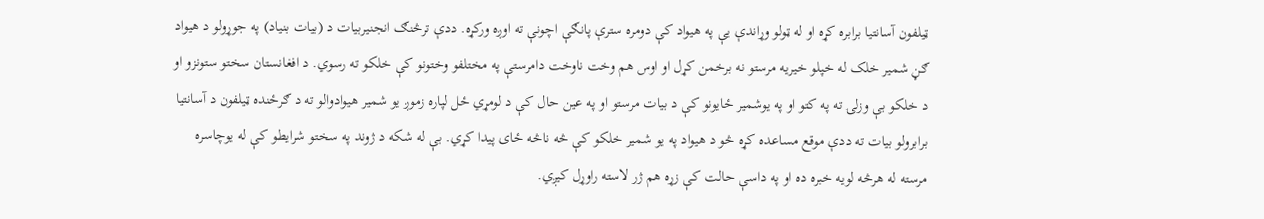ټيلفون آسانتيا برابره کړه او له ټولو وړاندې يې په هيواد کې دومره سترې پانګې اچونې ته اوږه ورکړه. ددې ترڅنګ انجنيربيات د (بيات بنياد) په جوړولو د هيواد ګڼ شمير خلک له خپلو خيريه مرستو نه برخمن کړل او اوس هم وخت ناوخت دامرستې په مختلفو وختونو کې خلکو ته رسوي. د افغانستان سختو ستونزو او د خلکو بې وزلۍ ته په کتو او په يوشمير ځايونو کې د بيات مرستو او په عين حال کې د لومړي ځل لپاره زموږ يو شمير هيوادوالو ته د ګرځنده ټيلفون د آسانتيا برابرولو بيات ته ددې موقع مساعده کړه څو د هيواد په يو شمير خلکو کې څه ناڅه ځاى پيدا کړي. بې له شکه د ژوند په سختو شرايطو کې له يوچاسره مرسته له هرڅه لويه خبره ده او په داسې حالت کې زړه هم ژر لاسته راوړل کيږي.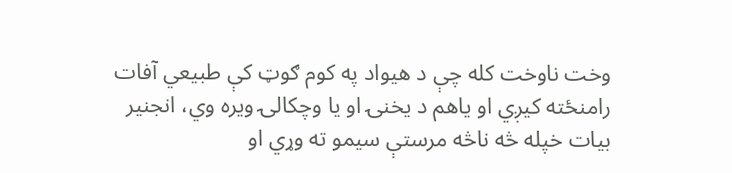وخت ناوخت کله چې د هيواد په کوم ګوټ کې طبيعي آفات رامنځته کيږي او ياهم د يخنۍ او يا وچکالۍ ويره وي، انجنير بيات خپله څه ناڅه مرستې سيمو ته وړي او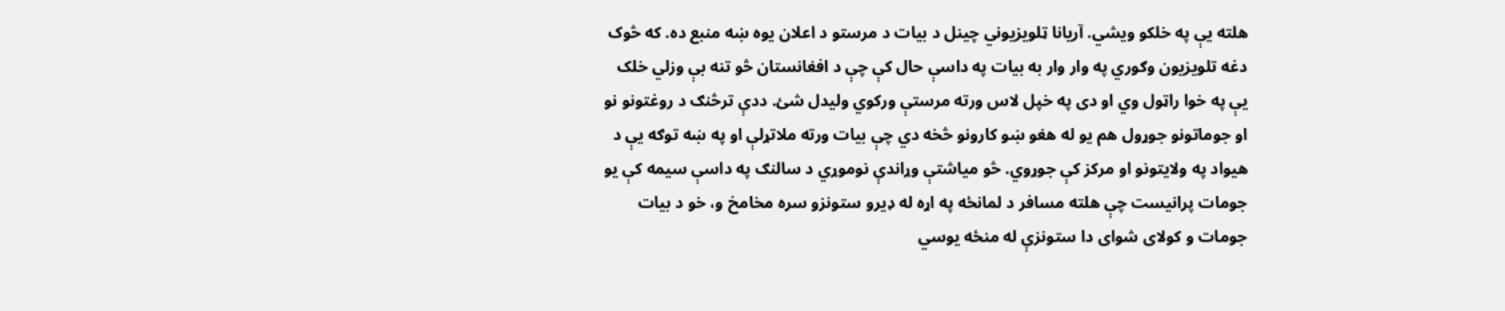هلته يې په خلکو ويشي. آريانا ټلويزيوني چينل د بيات د مرستو د اعلان يوه ښه منبع ده. که څوک دغه تلويزيون وګوري په وار وار به بيات په داسې حال کې چې د افغانستان څو تنه بې وزلي خلک يې په خوا راټول وي او دى په خپل لاس ورته مرستې ورکوي وليدل شئ. ددې ترڅنګ د روغتونو نو او جوماتونو جوړول هم يو له هغو ښو کارونو څخه دي چې بيات ورته ملاتړلې او په ښه توګه يې د هيواد په ولايتونو او مرکز کې جوړوي. څو مياشتې وړاندې نوموړي د سالنګ په داسې سيمه کې يو جومات پرانيست چې هلته مسافر د لمانځه په اړه له ډيرو ستونزو سره مخامخ و، خو د بيات جومات و کولاى شواى دا ستونزې له منځه يوسي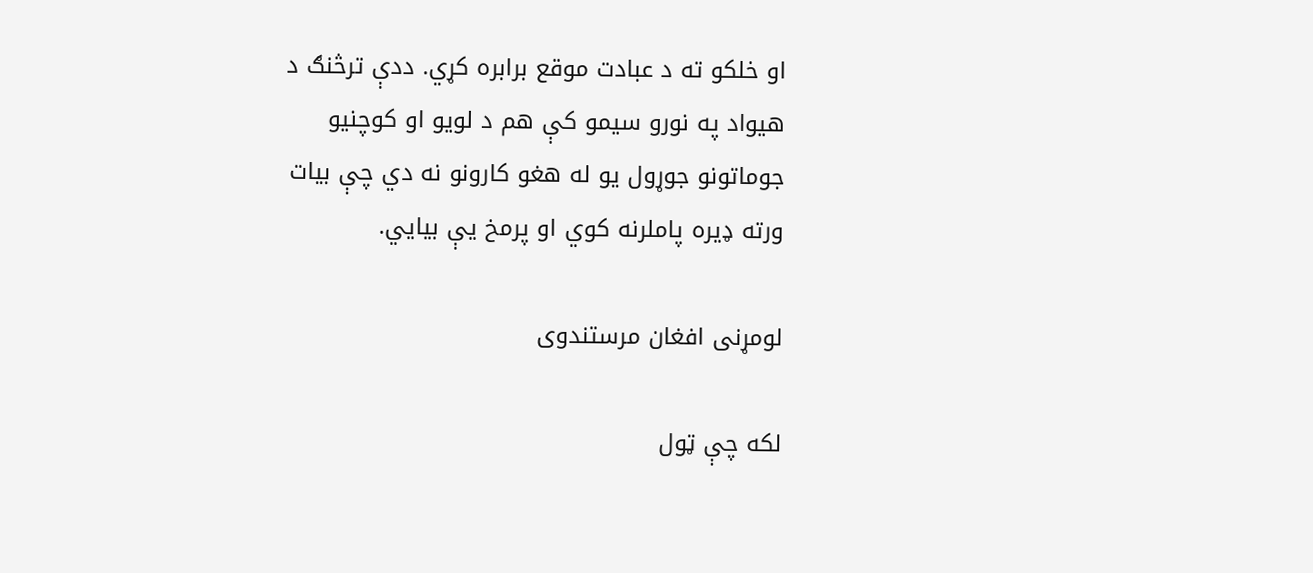او خلکو ته د عبادت موقع برابره کړي. ددې ترڅنګ د هيواد په نورو سيمو کې هم د لويو او کوچنيو جوماتونو جوړول يو له هغو کارونو نه دي چې بيات ورته ډيره پاملرنه کوي او پرمخ يې بيايي.

لومړنى افغان مرستندوى

لکه چې ټول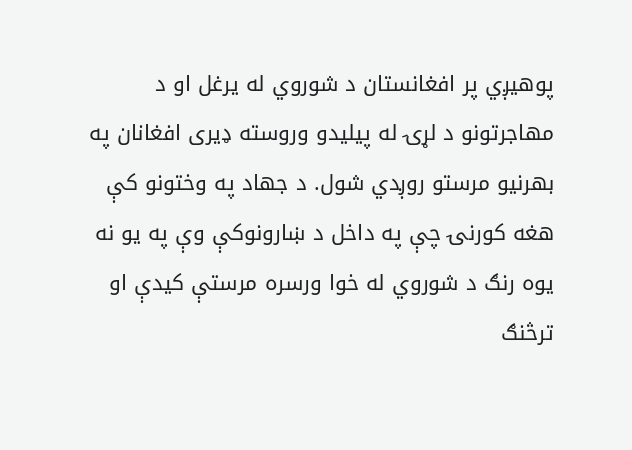پوهيږي پر افغانستان د شوروي له يرغل او د مهاجرتونو د لړۍ له پيليدو وروسته ډيرى افغانان په بهرنيو مرستو روږدي شول. د جهاد په وختونو کې هغه کورنۍ چې په داخل د ښارونوکې وې په يو نه يوه رنګ د شوروي له خوا ورسره مرستې کيدې او ترڅنګ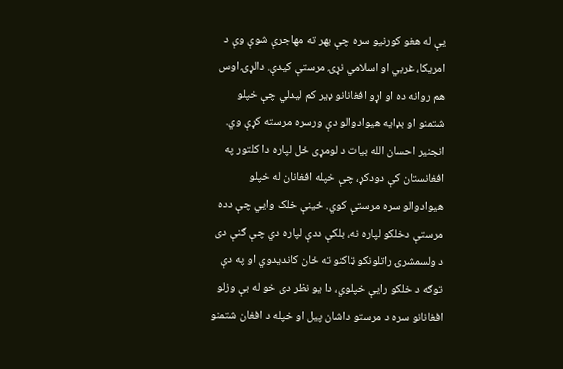يې له هغو کورنيو سره چې بهر ته مهاجرې شوې وې د امريکا، غربي او اسلامي نړۍ مرستې کيدې. دالړۍ اوس هم روانه ده او اړو افغانانو ډير کم ليدلي چې خپلو شتمنو او بډايه هيوادوالو دې ورسره مرسته کړې وي. انجنير احسان الله بيات د لومړى ځل لپاره دا کلتور په افغانستان کې دودکړ، چې خپله افغانان له خپلو هيوادوالو سره مرستې کوي. ځينې خلک وايي چې دده مرستې دخلکو لپاره نه، بلکې ددې لپاره دي چې ګنې دى د ولسمشرۍ راتلونکو ټاکنو ته ځان کانديدوي او په دې توګه د خلکو رايې خپلوي، دا يو نظر دى خو له بې وزلو افغانانو سره د مرستو داشان پيل او خپله د افغان شتمنو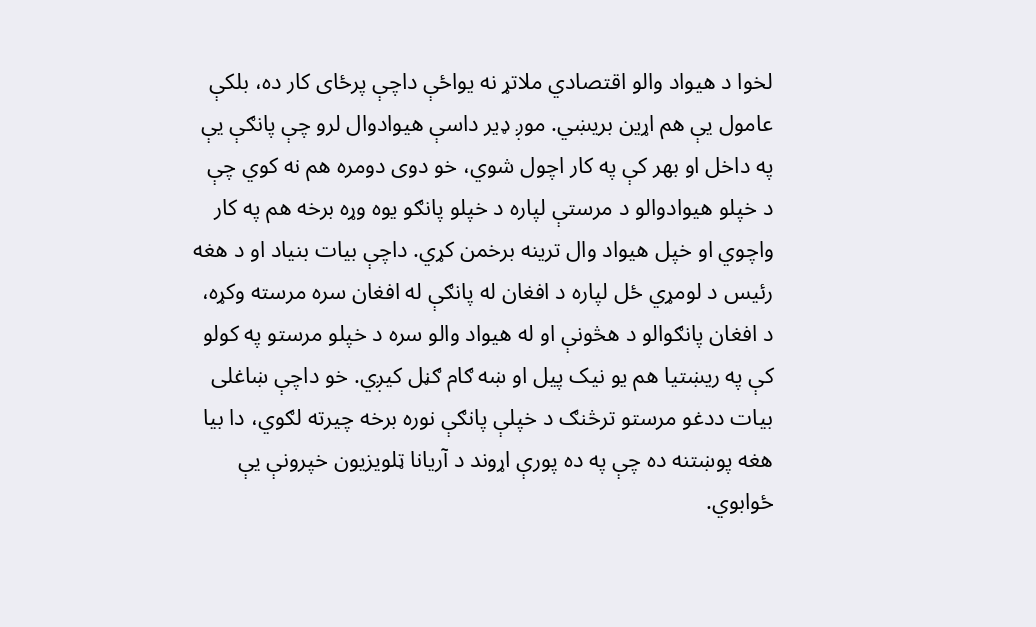لخوا د هيواد والو اقتصادي ملاتړ نه يواځې داچې پرځاى کار ده، بلکې عامول يې هم اړين بريښي. موږ ډير داسې هيوادوال لرو چې پانګې يې په داخل او بهر کې په کار اچول شوي، خو دوى دومره هم نه کوي چې د خپلو هيوادوالو د مرستې لپاره د خپلو پانګو يوه وړه برخه هم په کار واچوي او خپل هيواد وال ترينه برخمن کړي. داچې بيات بنياد او د هغه رئيس د لومړي ځل لپاره د افغان له پانګې له افغان سره مرسته وکړه، د افغان پانګوالو د هڅونې او له هيواد والو سره د خپلو مرستو په کولو کې په ريښتيا هم يو نيک پيل او ښه ګام ګڼل کيږي. خو داچې ښاغلى بيات ددغو مرستو ترڅنګ د خپلې پانګې نوره برخه چيرته لګوي، دا بيا هغه پوښتنه ده چې په ده پورې اړوند د آريانا ټلويزيون خپرونې يې ځوابوي.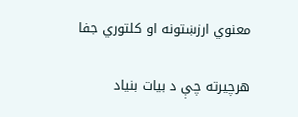معنوي ارزښتونه او کلتوري جفا

هرچيرته چې د بيات بنياد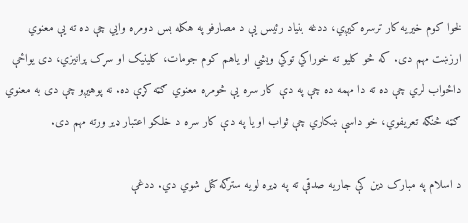لخوا کوم خيريه کار ترسره کيږي، ددغه بنياد رئيس يې د مصارفو په هکله بس دومره وايي چې ده ته يې معنوي ارزښت مهم دى. که څو کليو ته خوراکي توکي ويشي او ياهم کوم جومات، کلينيک او سړک پرانيزي، دى يواځې داځواب لري چې ده ته دا مهمه ده چې په دې کار سره يې څومره معنوي ګټه کړې ده. نه پوهيږو چې دى به معنوي ګټه څنګه تعريفوي، خو داسې ښکاري چې ثواب او يا په دې کار سره د خلکو اعتبار ډير ورته مهم دى.

د اسلام په مبارک دين کې جاريه صدقې ته په ډيره لويه سترګه کتل شوي دي. ددغې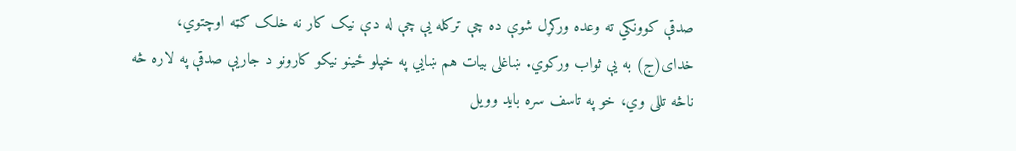صدقې کوونکي ته وعده ورکړل شوې ده چې ترکله يې چې له دې نيک کار نه خلک ګټه اوچتوي، خداى(ج) به يې ثواب ورکوي. ښاغلى بيات هم ښايي په خپلو ځينو نيکو کارونو د جاريې صدقې په لاره څه ناڅه تللى وي، خو په تاسف سره بايد وويل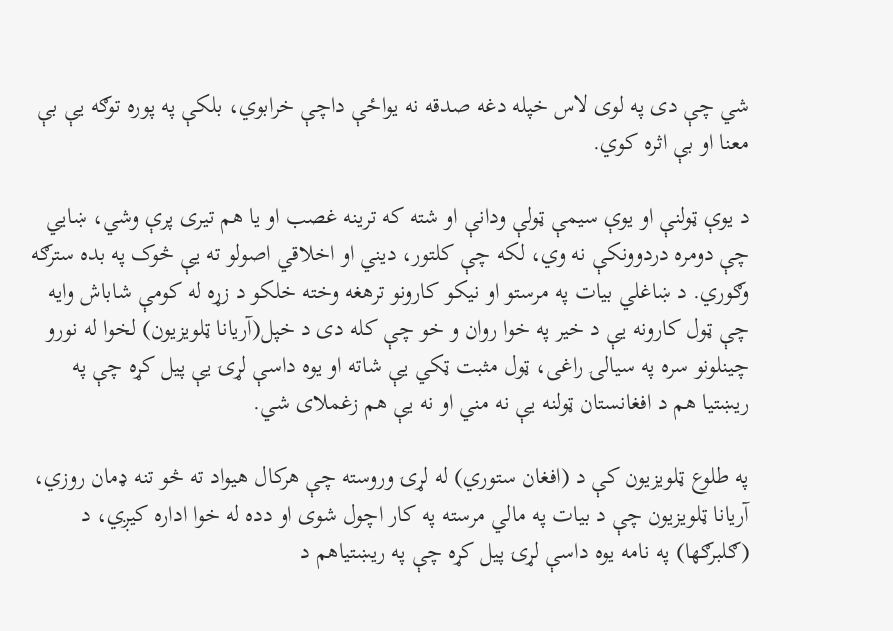شي چې دى په لوى لاس خپله دغه صدقه نه يواځې داچې خرابوي، بلکې په پوره توګه يې بې معنا او بې اثره کوي.

د يوې ټولنې او يوې سيمې ټولې ودانې او شته که ترينه غصب او يا هم تيرى پرې وشي، ښايي چې دومره دردوونکې نه وي، لکه چې کلتور، ديني او اخلاقي اصولو ته يې څوک په بده سترګه وګوري. د ښاغلي بيات په مرستو او نيکو کارونو ترهغه وخته خلکو د زړه له کومې شاباش وايه چې ټول کارونه يې د خير په خوا روان و خو چې کله دى د خپل(آريانا ټلويزيون) لخوا له نورو چينلونو سره په سيالۍ راغى، ټول مثبت ټکي يې شاته او يوه داسې لړۍ يې پيل کړه چې په ريښتيا هم د افغانستان ټولنه يې نه مني او نه يې هم زغملاى شي.

په طلوع ټلويزيون کې د (افغان ستوري) له لړۍ وروسته چې هرکال هيواد ته څو تنه ډمان روزي، آريانا ټلويزيون چې د بيات په مالي مرسته په کار اچول شوى او دده له خوا اداره کيږي، د (ګلبرګها) په نامه يوه داسې لړۍ پيل کړه چې په ريښتياهم د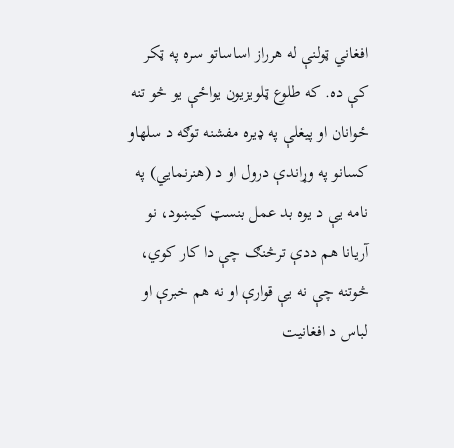افغاني ټولنې له هرراز اساساتو سره په ټکر کې ده. که طلوع ټلويزيون يواځې يو څو تنه ځوانان او پيغلې په ډيره مفشنه توګه د سلهاو کسانو په وړاندې درول او د (هنرنمايي) په نامه يې د يوه بد عمل بنسټ کيښود، نو آريانا هم ددې ترڅنګ چې دا کار کوي، څوتنه چې نه يې قوارې او نه هم خبرې او لباس د افغانيت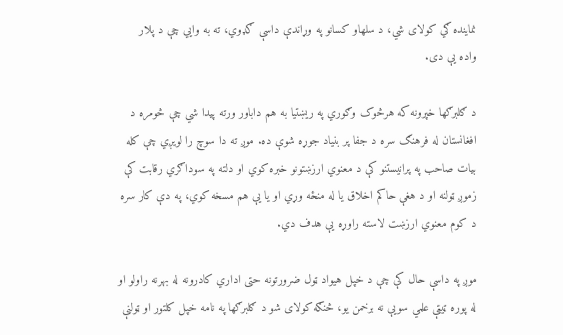نماينده ګي کولاى شي، د سلهاو کسانو په وړاندې داسې ګډوي، ته به وايي چې د پلار واده يې دى.

د ګلبرګها خپرونه که هرڅوک وګوري په ريښتيا به هم داباور ورته پيدا شي چې څومره د افغانستان له فرهنګ سره د جفا پر بنياد جوړه شوې ده. موږ ته دا سوچ را لويږي چې کله بيات صاحب په پرانيستنو کې د معنوي ارزښتونو خبره کوي او دلته په سوداګري رقابت کې زموږ ټولنه او د هغې حاکم اخلاق يا له منځه وړي او يا يې هم مسخه کوي، په دې کار سره د کوم معنوي ارزښت لاسته راوړه يې هدف دي.

موږ په داسې حال کې چې د خپل هيواد ټول ضرورتونه حتى اداري کادرونه له بهرنه راولو او له پوره ټيټې علمي سويې نه برخمن يو، څنګه کولاى شو د ګلبرګها په نامه خپل کلتور او ټولنې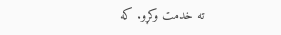ته خدمت وکړو. که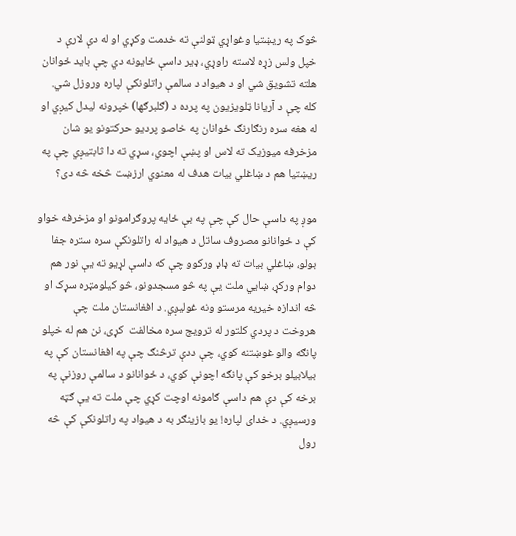څوک په ريښتيا وغواړي ټولنې ته خدمت وکړي او له دې لارې د خپل ولس زړه لاسته راوړي، ډير داسې ځايونه دي چې بايد ځوانان هلته تشويق شي او د هيواد د سالمې راتلونکې لپاره وروزل شي. کله چې د آريانا ټلويزيون په پرده د (ګلبرګها) خپرونه ليدل کيږي او له هغه سره رنګارنګ ځوانان په خاصو پرديو حرکتونو يو شان مزخرفه ميوزيک ته لاس او پښې اچوي، سړي ته دا ثابتيږي چې په ريښتيا هم د ښاغلي بيات هدف له معنوي ارزښت څخه څه دى؟

موږ په داسې حال کې چې په بې ځايه پروګرامونو او مزخرفه خواو کې د ځوانانو مصروف ساتل د هيواد له راتلونکې سره ستره جفا بولو، ښاغلي بيات ته ډاډ ورکوو چې که داسې لړيو ته يې نور هم دوام ورکړ، ښايي ملت يې په څو مسجدونو، څو کيلومټره سړک او څه اندازه خيريه مرستو ونه غوليږي. د افغانستان ملت چې هروخت د پردي کلتور له ترويج سره مخالفت  کړى، نن هم له خپلو پانګه والو غوښتنه کوي، چې ددې ترڅنګ چې په افغانستان کې په بيلابيلو برخو کې پانګه اچونې کوي، د ځوانانو د سالمې روزنې په برخه کې دې هم داسې ګامونه اوچت کړي چې ملت ته يې ګټه ورسيږي. د خداى لپاره! يو بازينګر به د هيواد په راتلونکې کې څه رول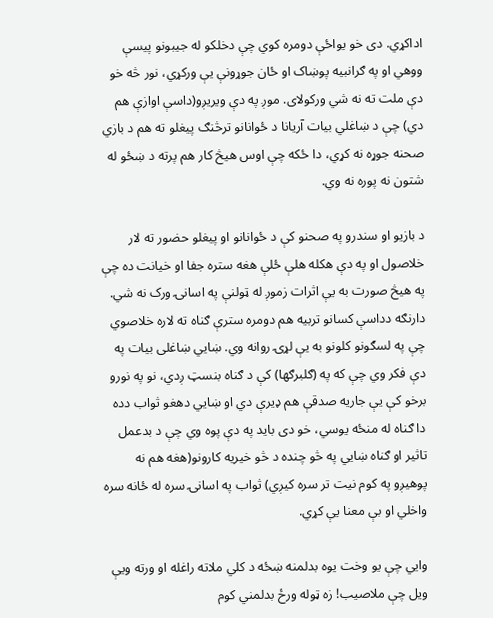اداکړي. دى خو يواځې دومره کوي چې دخلکو له جيبونو پيسې ووهي او په ګرانبيه پوښاک او ځان جوړونې يې ورکړي، نور څه خو دې ملت ته نه شي ورکولاى. موږ په دې ويريږو(داسې اوازې هم دي) چې د ښاغلي بيات آريانا د ځوانانو ترڅنګ پيغلو ته هم د بازي صحنه جوړه نه کړي، دا ځکه چې اوس هيڅ کار هم پرته د ښځو له شتون نه پوره نه وي.

د بازيو او سندرو په صحنو کې د ځوانانو او پيغلو حضور ته لار خلاصول او په دې هکله هلې ځلې هغه ستره جفا او خيانت ده چې په هيڅ صورت به يې اثرات زموږ له ټولنې په اسانۍ ورک نه شي. دارنګه دداسې کسانو تربيه هم دومره سترې ګناه ته لاره خلاصوي چې په لسګونو کلونو به يې لړۍ روانه وي. ښايي ښاغلى بيات په دې فکر وي چې که په (ګلبرګها) کې د ګناه بنسټ ږدي، نو په نورو برخو کې يې جاريه صدقې هم ډيرې دي او ښايي دهغو ثواب دده دا ګناه له منځه يوسي، خو دى بايد په دې پوه وي چې د بدعمل تاثير او ګناه ښايي په څو چنده د څو خيريه کارونو(هغه هم نه پوهيږو په کوم نيت تر سره کيږي) ثواب په اسانۍ سره له ځانه سره واخلي او بې معنا يې کړي.

وايي چې يو وخت يوه بدلمنه ښځه د کلي ملاته راغله او ورته ويې ويل چې ملاصيب! زه ټوله ورځ بدلمني کوم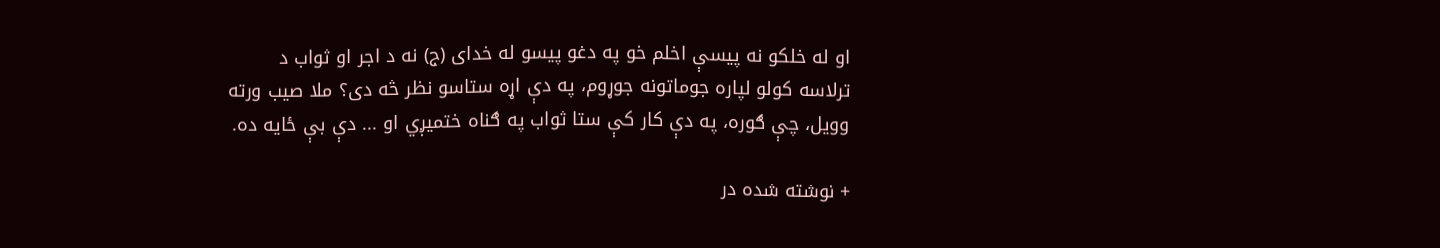او له خلکو نه پيسې اخلم خو په دغو پيسو له خداى (ج) نه د اجر او ثواب د ترلاسه کولو لپاره جوماتونه جوړوم، په دې اړه ستاسو نظر څه دى؟ ملا صيب ورته وويل، چې ګوره، په دې کار کې ستا ثواب په ګناه ختميږي او ... دې بې ځايه ده.

+ نوشته شده در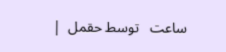ساعت   توسط حقمل  |